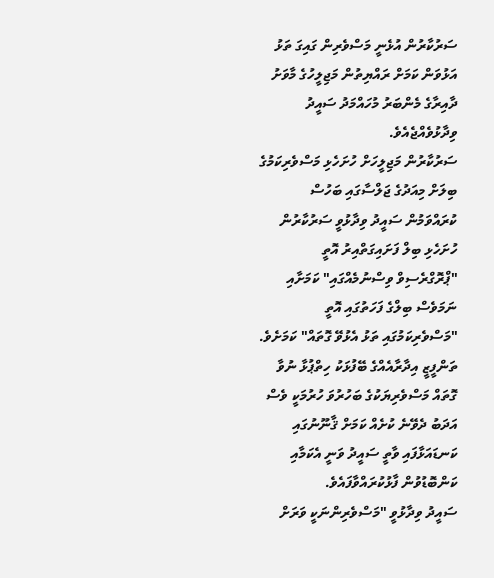ސަރުކާރުން އުޅެނީ މަސްވެރިން ގައިގަ ތަޅު އަޅުވަން ކަމަށް ރައްޔިތުން މަޖިލީހުގެ މާވަށު ދާއިރާގެ މެންބަރު މުހައްމަދު ސައީދު ވިދާޅުވެއްޖެއެވެ.
ސަރުކާރުން މަޖިލީހަށް ހުށަހެޅި މަސްވެރިކަމުގެ ބިލަށް މިއަދުގެ ޖަލްސާގައި ބަހުސް ކުރައްވަމުން ސައީދު ވިދާޅުވީ ސަރުކާރުން ހުށަހެޅި ބިލް ފަށައިގަތްއިރު އޮތީ "ޕްރޮގްރެސިވް ވިސްނުމެއްގައި" ކަމަށާއި ނަމަވެސް ބިލްގެ ފަހަތުގައި އޮތީ "މަސްވެރިކަމުގައި ތަޅު އެޅުވޭ ގޮތައް" ކަމަށެވެ.
ތަންފީޒީ އިދާރާއެއްގެ ބޭފުޅަކު ހިތްޕުޅާ ނުވާ ގޮތައް މަސްވެރިޔަކުގެ ބަހުރުވަ ހުރުމަކީ ވެސް އަދަބު ދެވޭނެ ކުށެއް ކަމަށް ޤާނޫނުގައި ކަނޑައަޅާފައި ވާތީ ސައީދު ވަނީ އެކަމާއި ކަންބޮޑުވުން ފާޅުކުރައްވާފައެވެ.
ސައީދު ވިދާޅުވީ "މަސްވެރިންނަކީ ވަރަށް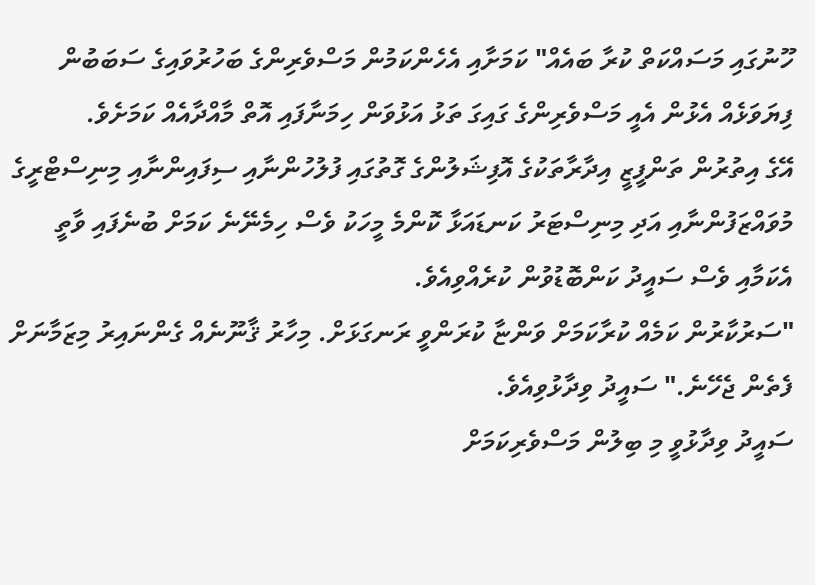ހޫނުގައި މަސައްކަތް ކުރާ ބައެއް" ކަމަށާއި އެހެންކަމުން މަސްވެރިންގެ ބަހުރުވައިގެ ސަބަބުން ފިޔަވަޅެއް އެޅުން އެއީ މަސްވެރިންގެ ގައިގަ ތަޅު އަޅުވަން ހިމަނާފައި އޮތް މާއްދާއެއް ކަމަށެވެ.
އޭގެ އިތުރުން ތަންފީޒީ އިދާރާތަކުގެ އޮފިޝަލުންގެ ގޮތުގައި ފުލުހުންނާއި ސިފައިންނާއި މިނިސްޓްރީގެ މުވައްޒަފުންނާއި އަދި މިނިސްޓަރު ކަނޑައަޅާ ކޮންމެ މީހަކު ވެސް ހިމެނޭނެ ކަމަށް ބުނެފައި ވާތީ އެކަމާއި ވެސް ސައީދު ކަންބޮޑުވުން ކުރެއްވިއެވެ.
"ސަރުކާރުން ކަމެއް ކުރާކަމަށް ވަންޏާ ކުރަންވީ ރަނގަޅަށް. މިހާރު ޤާނޫނެއް ގެންނައިރު މިޒަމާނަށް ފެތެން ޖެހޭނެ." ސައީދު ވިދާޅުވިއެވެ.
ސައީދު ވިދާޅުވީ މި ބިލުން މަސްވެރިކަމަށް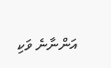އަންނާނެ ވަކި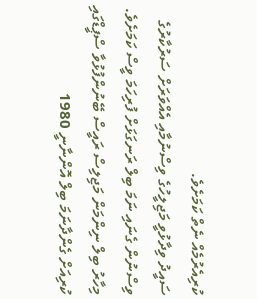ކުރިއެރުމެއް ނެތް ކަމަށެވެ.
ސައީދު ވިދާޅުވީ މަޖިލީހުގެ ވިސްނުމާއި އެއްވަރަށް ސަރުކާރުގެ ވިސްނުން ގެނައި ނަމަ ބިލް ރަނގަޅަށް ފުރިހަމަ ވީސް ކަމަށެވެ. މިހާރު ބިލް ނިންމަން މަޖިލިސް ރައީސް ބޭނުންފުޅުވާ ސްޕީޑްގައި ކުރިއަށް ގެންދާނަމަ ބިލް އޮންނާނީ 1980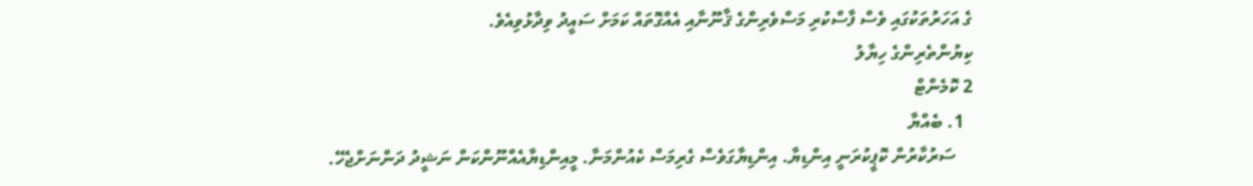ގެ އަހަރުތަކުގައި ވެސް ފާސްކުރި މަސްވެރިންގެ ޤާނޫނާއި އެއްގޮތައް ކަމަށް ސައީދު ވިދާޅުވިއެވެ.
ކިޔުންތެރިންގެ ހިޔާލު
2 ކޮމެންޓް
  1. ބެއްޔާ
    ސަރުކާރުން ކޮޕީކުރަނީ އިންޑިޔާ. އިންޑިޔާގަވެސް ގެރިމަސް ކެއުންމަނާ. މީއިންޑިޔާއެއްނޫންކަން ނަޝީދު ދަންނަށްޖެހޭ.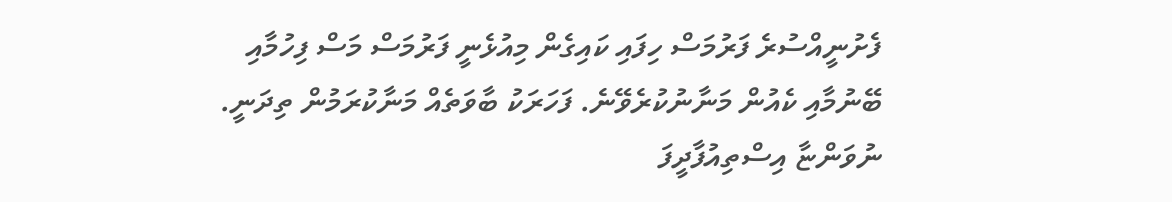ފެށުނީއްސުރެ ފަރުމަސް ހިފައި ކައިގެން މިއުޅެނީ ފަރުމަސް މަސް ފިހުމާއި ބޭނުމާއި ކެއުން މަނާނުކުރެވޭނެ. ފަހަރަކު ބާވަތެއް މަނާކުރަމުން ތިދަނީ. ނުވަންޏާ އިސްތިއުފާދީފަ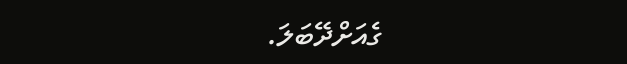ގެއަށްދޭބަލަ.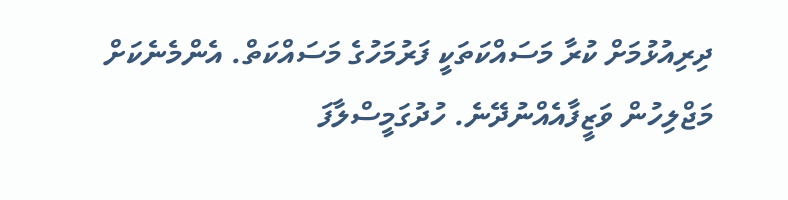ދިރިއުޅުމަށް ކުރާ މަސައްކަތަކީ ފަރުމަހުގެ މަސައްކަތް. އެންމެނެކަށް މަޖްލިހުން ވަޒީފާއެއްނުދޭނެ. ހުދުގަމީސްލާފަ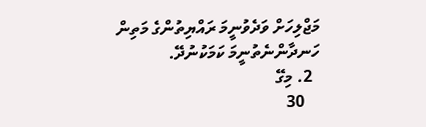މަޖްލިހަށް ވަދެވުނީމަ ރައްޔިތުންގެ މަތިން ހަނދާންނެތުނީމަ ކަމަކުނުދޭ.
  2. މިގޭ
    30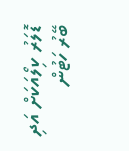ޑޮލަރު ކިލޯއަކަށް އަދި ބޭރު ހަޓުން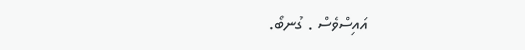އައިސްވެސް . ގުނބޯ.